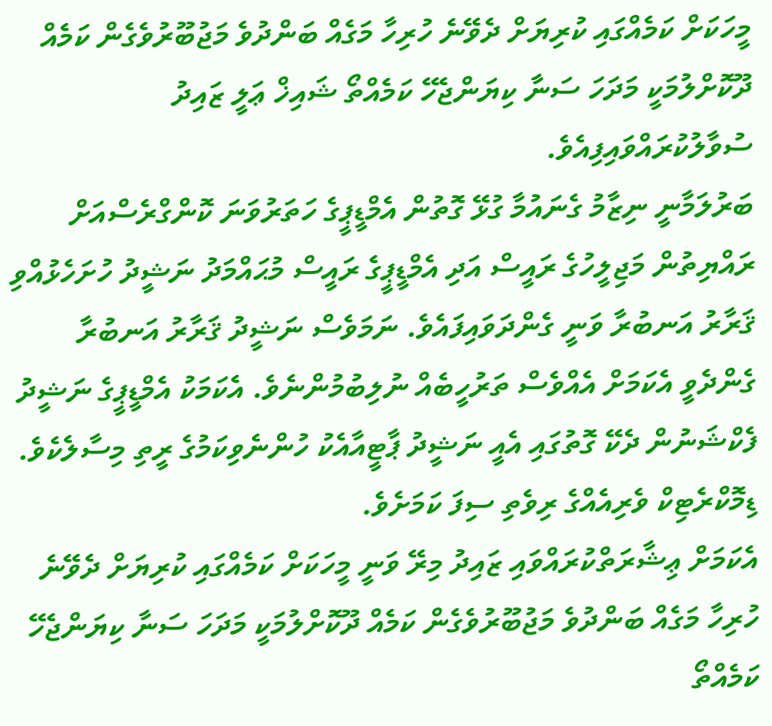މީހަކަށް ކަމެއްގައި ކުރިޔަށް ދެވޭނެ ހުރިހާ މަގެއް ބަންދުވެ މަޖުބޫރުވެގެން ކަމެއް ދޫކޮށްލުމަކީ މަދަހަ ސަނާ ކިޔަންޖެހޭ ކަމެއްތޯ ޝައިޚް ޢަލީ ޒައިދު ސުވާލުކުރައްވައިފިއެވެ.
ބަރުލަމާނީ ނިޒާމު ގެނައުމާ ގުޅޭ ގޮތުން އެމްޑީޕީގެ ހަތަރުވަނަ ކޮންގްރެސްއަށް ރައްޔިތުން މަޖިލީހުގެ ރައީސް އަދި އެމްޑީޕީގެ ރައީސް މުޙައްމަދު ނަޝީދު ހުށަހެޅުއްވި ޤަރާރު އަނބުރާ ވަނީ ގެންދަވައިފައެވެ. ނަމަވެސް ނަޝީދު ޤަރާރު އަނބުރާ ގެންދެވީ އެކަމަށް އެއްވެސް ތަރުހީބެއް ނުލިބުމުންނެވެ. އެކަމަކު އެމްޑީޕީގެ ނަޝީދު ފެކްޝަނުން ދެކޭ ގޮތުގައި އެއީ ނަޝީދު ޕާޓީއާއެކު ހުންނެވިކަމުގެ ރީތި މިސާލެކެވެ. ޑިމޮކްރެޓިކް ވެރިއެއްގެ ރިވެތި ސިފަ ކަމަށެވެ.
އެކަމަށް ޢިޝާރަތްކުރައްވައި ޒައިދު މިރޭ ވަނީ މީހަކަށް ކަމެއްގައި ކުރިޔަށް ދެވޭނެ ހުރިހާ މަގެއް ބަންދުވެ މަޖުބޫރުވެގެން ކަމެއް ދޫކޮށްލުމަކީ މަދަހަ ސަނާ ކިޔަންޖެހޭ ކަމެއްތޯ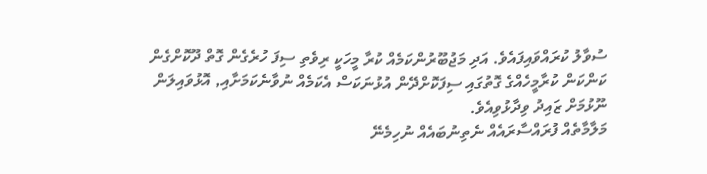ސުވާލު ކުރައްވައިފައެވެ. އަދި މަޖުބޫރުންކަމެއް ކުރާ މީހަކީ ރިވެތި ސިފަ ހުރެގެން ގޮތް ދޫކޮށްގެން ކަންކަން ކުރާމީހެއްގެ ގޮތުގައި ސިފަކޮށްދޭން އުޅުނަކަސް އެކަމެއް ނުވާނެކަމަށާއި, އޮޅުވައިލަން ނޫޅުމަށް ޒައިދު ވިދާޅުވިއެވެ.
މަލާމާތެއް ފުރައްސާރައެއް ނެތިނުބައެއް ނުހިމެނޭ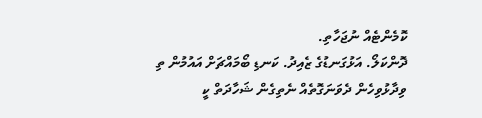ކޮމެންޓެއް ނުޖަހާތި.
ދޮންކަލޯ. އަޅުގަނޑުގެ ޒެއިދު. ކަނޑި ބޯމައްޗަށް އައުމުން ތި ވިދާޅުވިހެން ދެވަނަގޮތެއް ނެތިގެން ޝަހާދަތް ކީ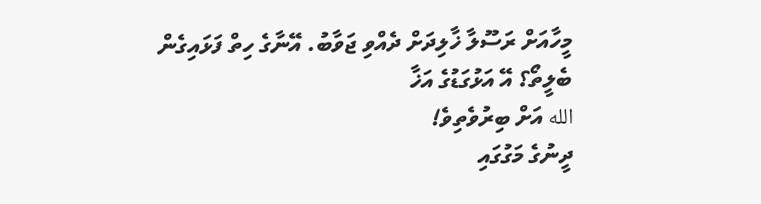މީހާއަށް ރަސޫލާ ޚާލިދަށް ދެއްވި ޖަވާބު. އޭނާގެ ހިތް ފަޅައިގެން ބެލީތޯ؟ އޭ އަޅުގަޑުގެ އަޚާ
الله އަށް ބިރުވެތިވެ!
ދީނުގެ މަގުގައި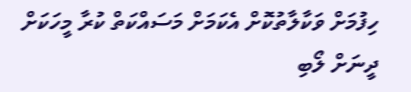ހިފުމަށް ވަކާލާތުކޮށް އެކަމަށް މަސައްކަތް ކުރާ މީހަކަށް ދީނަށް ލޯބި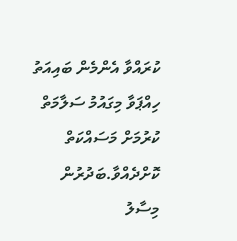ކުރައްވާ އެންމެން ބައިއަތު ހިއްޕަވާ މިގައުމު ސަލާމަތް ކުރުމަށް މަސައްކަތް ކޮށްދެއްވާ.ބަދުރުން މިސާލު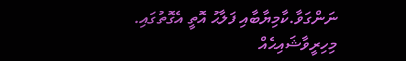ނަންގަވާ.ކާމިޔާބާއި ފަލާޙު އޮތީ އެގޮތުގައި.
މިހިރީވާޝައިޙެއް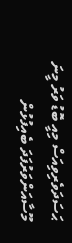ޙަސަދަވެރިވިއަސް މިއީ ބޮޑު ވަރު މީނަ މޫސާއަންވަރުފަދަ ބެއިފުޅުން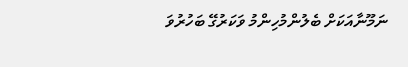ނަމޫނާއަކަށް ބެލުންމުހިންމު ވަކަރުގޭ ބަހުރުވަ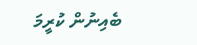ބެއިނުން ކުރީމަ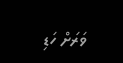ވަރަށް ހަޑި